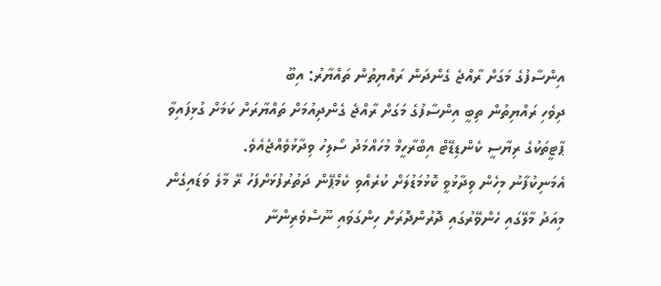އިންސާފުގެ މަގަށް ރާއްޖެ ގެންދަން ރައްޔިތުން ތައްޔާރު: އިބޫ
ދިވެހި ރައްޔިތުން ތިބީ އިންސާފުގެ މަގަށް ރާއްޖެ ގެންދިއުމަށް ތައްޔާރަށް ކަމަށް ގުޅިފައިވާ ޕާޓީތަކުގެ ރިޔާސީ ކެންޑިޑޭޓް އިބްރާހީމް މުހައްމަދު ސޯލިހު ވިދާޅުވެއްޖެއެވެ.
އެމަނިކުފާނު މިހެން ވިދާޅުވީ ކޮޅުމަޑުލަށް ކުރެއްވި ކެމްޕޭން ދަތުރުފުޅަށްފަހު ރޭ މާލެ ވަޑައިގެން މިއަދު މާލޭގައި ހެންވޭރުގައި ދޮރުންދޮރަށް ހިންގަވައި ނޫސްވެރިންނާ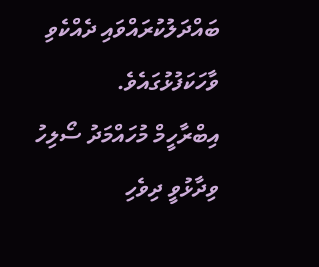ބައްދަލުކުރައްވައި ދެއްކެވި ވާހަކަފުޅުގައެވެ.
އިބްރާހީމް މުހައްމަދު ސޯލިހު ވިދާޅުވީ ދިވެހި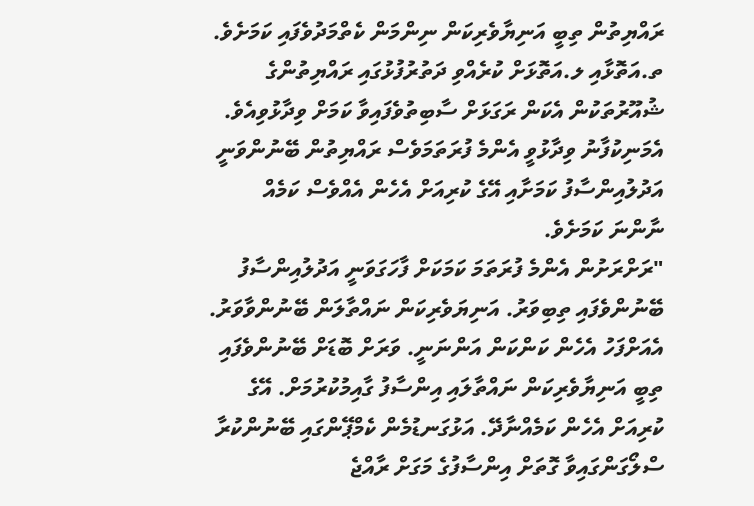ރައްޔިތުން ތިބީ އަނިޔާވެރިކަން ނިންމަން ކެތްމަދުވެފައި ކަމަށެވެ. ތ.އަތޮޅާއި ލ.އަތޮޅަށް ކުރެއްވި ދަތުރުފުޅުގައި ރައްޔިތުންގެ ޝުއޫރުތަކުން އެކަން ރަގަޅަށް ސާބިތުވެފައިވާ ކަމަށް ވިދާޅުވިއެވެ.
އެމަނިކުފާނު ވިދާޅުވީ އެންމެ ފުރަތަމަވެސް ރައްޔިތުން ބޭނުންވަނީ އަދުލުއިންސާފު ކަމަށާއި އޭގެ ކުރިއަށް އެހެން އެއްވެސް ކަމެއް ނާންނަ ކަމަށެވެ.
"ރަށްރަށުން އެންމެ ފުރަތަމަ ކަމަކަށް ފާހަގަވަނީ އަދުލުއިންސާފު ބޭނުންވެފައި ތިބިވަރު. އަނިޔަވެރިކަން ނައްތާލަން ބޭނުންވާވަރު. އެއަށްފަހު އެހެން ކަންކަން އަންނަނީ. ވަރަށް ބޮޑަށް ބޭނުންވެފައި ތިބީ އަނިޔާވެރިކަން ނައްތާލައި އިންސާފު ގާއިމުކުރުމަށް. އޭގެ ކުރިއަށް އެހެން ކަމެއްނާދޭ. އަޅުގަނޑުމެން ކެމްޕޭންގައި ބޭނުންކުރާ ސްލޯގަންގައިވާ ގޮތަށް އިންސާފުގެ މަގަށް ރާއްޖެ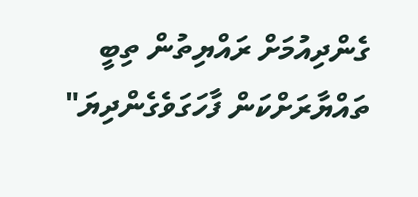ގެންދިއުމަށް ރައްޔިތުން ތިބީ ތައްޔާރަށްކަން ފާހަގަވެގެންދިޔަ"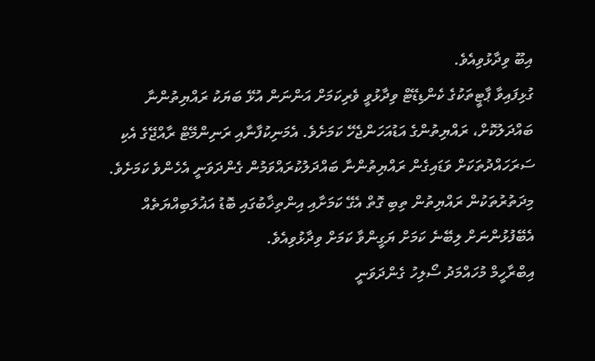އިބޫ ވިދާޅުވިއެވެ.
ގުޅިފައިވާ ޕާޓީތަކުގެ ކެންޑިޑޭޓް ވިދާޅުވީ ވެރިކަމަށް އަންނަން އުޅޭ ބަޔަކު ރައްޔިތުންނާ ބައްދަލުކޮށް، ރައްޔިތުންގެ އަޑުއަހަންޖެހޭ ކަމަށެވެ. އެމަނިކުފާނާއި ރަނިންމޭޓް ރާއްޖޭގެ އެކި ސަރަހައްދުތަކަށް ވަޑައިގެން ރައްޔިތުންނާ ބައްދަލުކުރައްވަމުން ގެންދަވަނީ އެހެންވެ ކަމަށެވެ. މިދަތުރުތަކުން ރައްޔިތުން ތިބި ގޮތް އެގޭ ކަމަށާއި އިންތިޚާބުގައި ބޮޑު އަޣުލަބިއްޔަތެއް އެބޭފުޅުންނަށް ލިބޭނެ ކަމަށް ޔަގީންވާ ކަމަށް ވިދާޅުވިއެވެ.
އިބްރާހީމް މުހައްމަދު ސޯލިހު ގެންދަވަނީ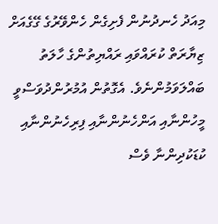މިއަދު ހެނދުނުން ފެށިގެން ހެންވޭރުގެ ގޭގެއަށް ޒިޔާރަތް ކުރައްވައި ރައްޔިތުންގެ ހާލަތު ބައްލަވަމުންނެވެ. އެގޮތުން އުމުރުންދުވަސްވީ މީހުންނާއި އަންހެނުންނާއި ފިރިހެނުންނާއި ކުޑަކުދިންނާ ވެސް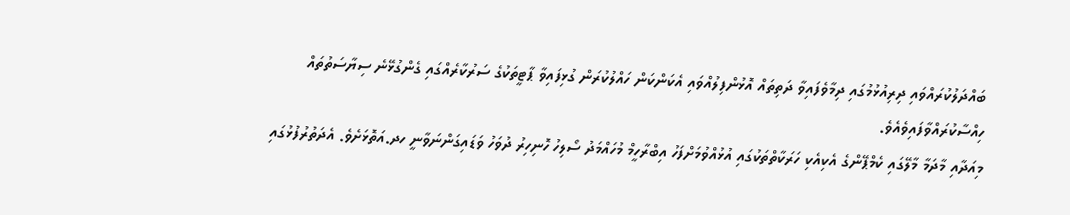ބައްދަލުކުރައްވައި ދިރިއުޅުމުގައި ދިމާވެފައިވާ ދަތިތައް އޮޅުންފިލުއްވައި އެކަންކަން ހައްލުކުރަން ގުޅިފައިވާ ޕާޓީތަކުގެ ސަރުކާރެއްގައި ގެންގުޅޭނެ ސިޔާސަތުތައް ހިއްސާކުރައްވާފައިވެއެވެ.
މިއަދާއި މާދަމާ މާލޭގައި ކެމްޕޭންގެ އެކިއެކި ހަރަކާތްތަކުގައި އުޅުއްވުމަށްފަހު އިބްރާހީމް މުހައްމަދު ސޯލިހު ހޮނިހިރު ދުވަހު ވަޑައިގަންނަވާނީ ހދ.އަތޮޅަށެވެ. އެދަތުރުފުޅުގައި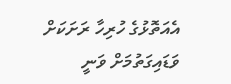އެއަތޮޅުގެ ހުރިހާ ރަށަކަށް ވަޑައިގަތުމަށް ވަނީ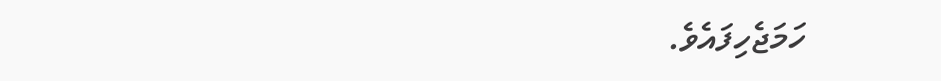ހަމަޖެހިފައެވެ.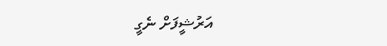އަރުޝީފަށް ނެގީ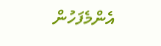އެންމެފަހުން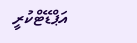އަޕްޑޭޓްކުރީ